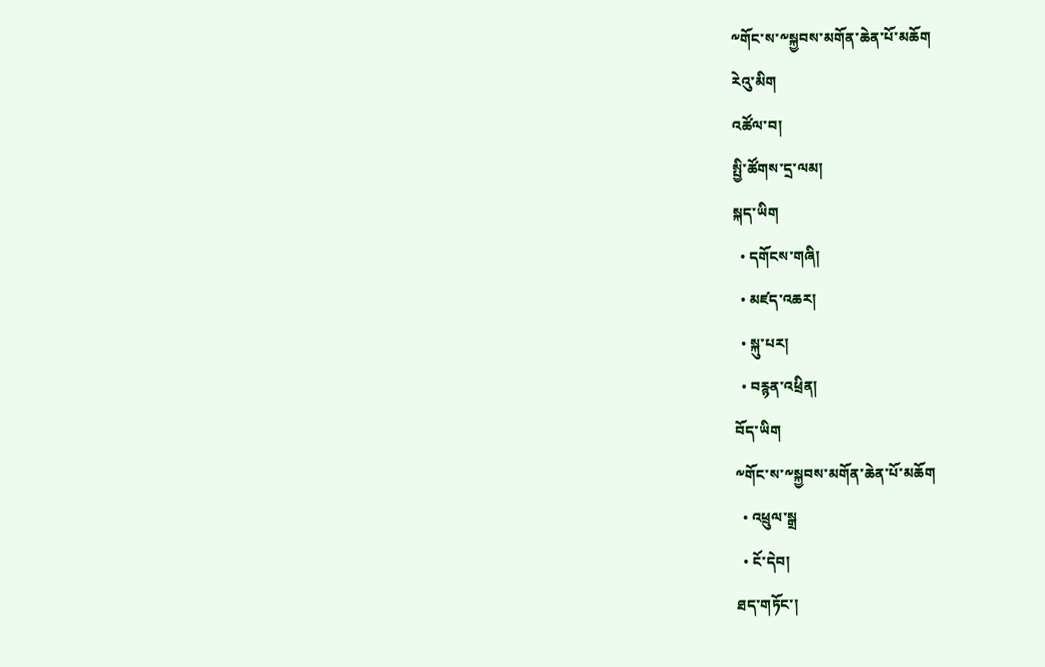༸གོང་ས་༸སྐྱབས་མགོན་ཆེན་པོ་མཆོག
རེའུ་མིག
འཚོལ་བ།
སྤྱི་ཚོགས་དྲ་ལམ།
སྐད་ཡིག
  • དགོངས་གཞི།
  • མཛད་འཆར།
  • སྐུ་པར།
  • བརྙན་འཕྲིན།
བོད་ཡིག
༸གོང་ས་༸སྐྱབས་མགོན་ཆེན་པོ་མཆོག
  • འཕྲུལ་སྒྲ
  • ངོ་དེབ།
ཐད་གཏོང་།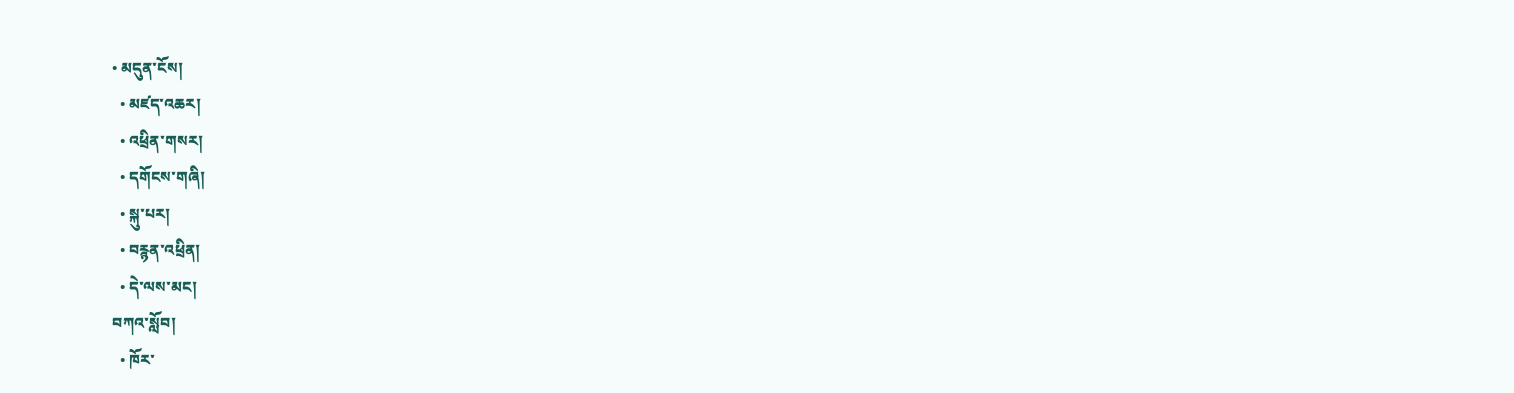• མདུན་ངོས།
  • མཛད་འཆར།
  • འཕྲིན་གསར།
  • དགོངས་གཞི།
  • སྐུ་པར།
  • བརྙན་འཕྲིན།
  • དེ་ལས་མང།
བཀའ་སློབ།
  • ཁོར་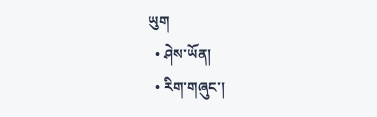ཡུག
  • ཤེས་ཡོན།
  • རིག་གཞུང་།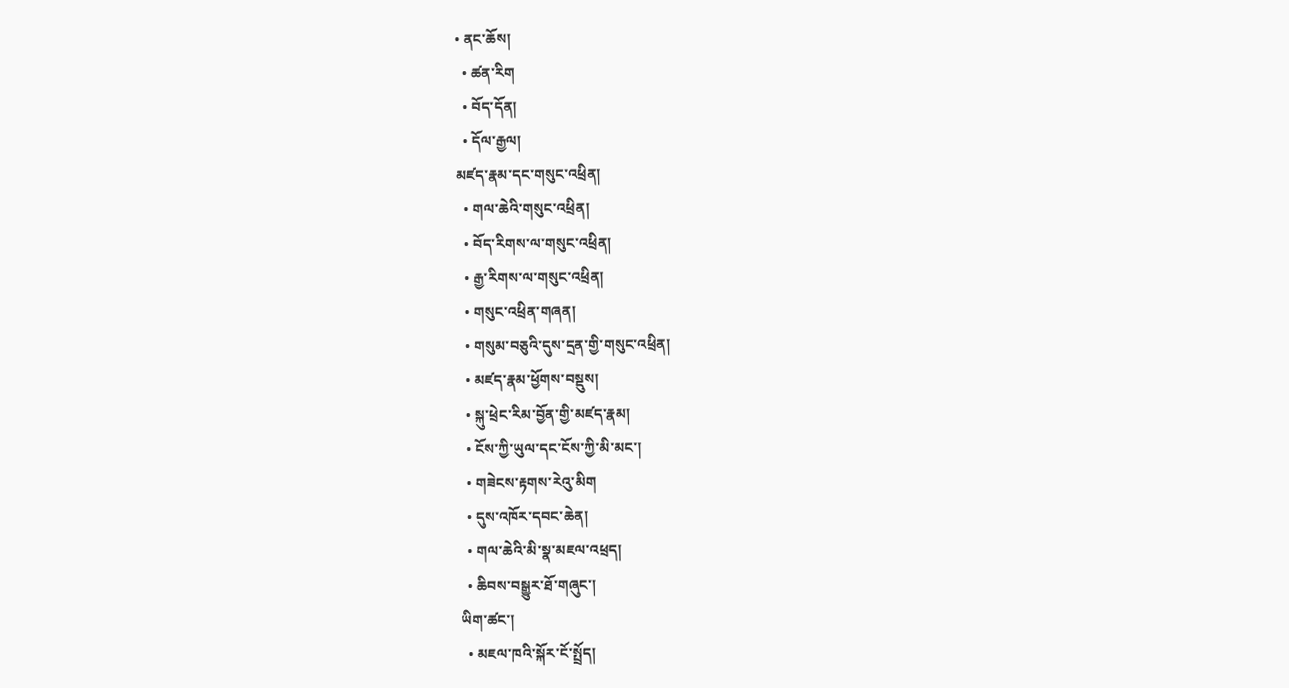• ནང་ཆོས།
  • ཚན་རིག
  • བོད་དོན།
  • དོལ་རྒྱལ།
མཛད་རྣམ་དང་གསུང་འཕྲིན།
  • གལ་ཆེའི་གསུང་འཕྲིན།
  • བོད་རིགས་ལ་གསུང་འཕྲིན།
  • རྒྱ་རིགས་ལ་གསུང་འཕྲིན།
  • གསུང་འཕྲིན་གཞན།
  • གསུམ་བཅུའི་དུས་དྲན་གྱི་གསུང་འཕྲིན།
  • མཛད་རྣམ་ཕྱོགས་བསྡུས།
  • སྐུ་ཕྲེང་རིམ་བྱོན་གྱི་མཛད་རྣམ།
  • ངོས་ཀྱི་ཡུལ་དང་ངོས་ཀྱི་མི་མང་།
  • གཟེངས་རྟགས་རེའུ་མིག
  • དུས་འཁོར་དབང་ཆེན།
  • གལ་ཆེའི་མི་སྣ་མཇལ་འཕྲད།
  • ཆིབས་བསྒྱུར་ཐོ་གཞུང་།
ཡིག་ཚང་།
  • མཇལ་ཁའི་སྐོར་ངོ་སྤྲོད།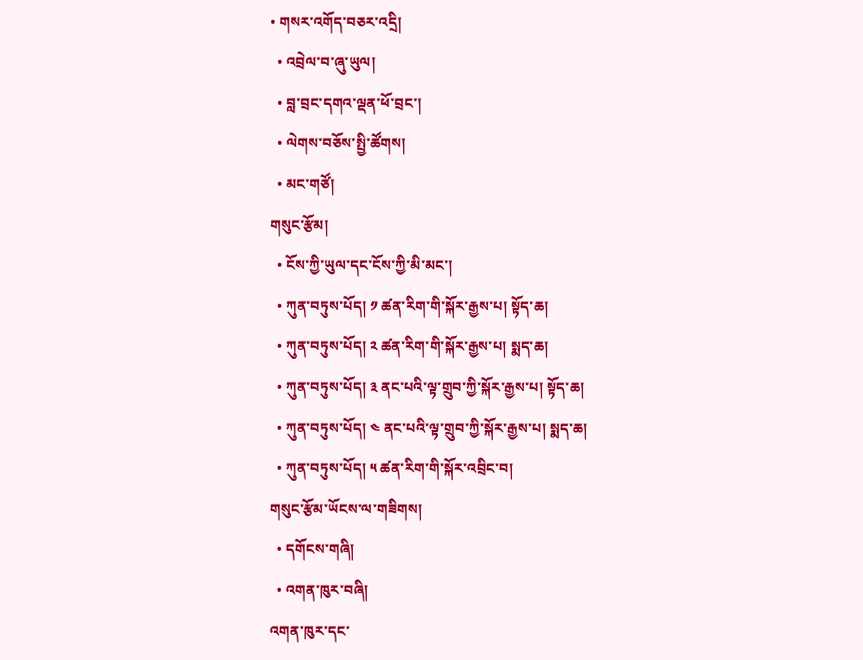• གསར་འགོད་བཅར་འདྲི།
  • འབྲེལ་བ་ཞུ་ཡུལ།
  • བླ་བྲང་དགའ་ལྡན་ཕོ་བྲང་།
  • ལེགས་བཅོས་སྤྱི་ཚོགས།
  • མང་གཙོ།
གསུང་རྩོམ།
  • ངོས་ཀྱི་ཡུལ་དང་ངོས་ཀྱི་མི་མང་།
  • ཀུན་བཏུས་པོད། ༡ ཚན་རིག་གི་སྐོར་རྒྱས་པ། སྟོད་ཆ།
  • ཀུན་བཏུས་པོད། ༢ ཚན་རིག་གི་སྐོར་རྒྱས་པ། སྨད་ཆ།
  • ཀུན་བཏུས་པོད། ༣ ནང་པའི་ལྟ་གྲུབ་ཀྱི་སྐོར་རྒྱས་པ། སྟོད་ཆ།
  • ཀུན་བཏུས་པོད། ༤ ནང་པའི་ལྟ་གྲུབ་ཀྱི་སྐོར་རྒྱས་པ། སྨད་ཆ།
  • ཀུན་བཏུས་པོད། ༥ ཚན་རིག་གི་སྐོར་འབྲིང་བ།
གསུང་རྩོམ་ཡོངས་ལ་གཟིགས།
  • དགོངས་གཞི།
  • འགན་ཁུར་བཞི།
འགན་ཁུར་དང་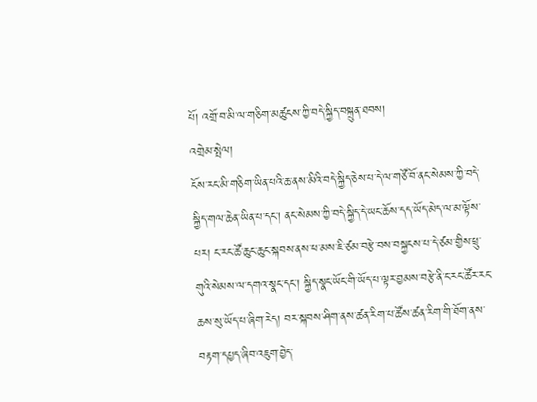པོ། འགྲོ་བ་མི་ལ་གཅིག་མཚུངས་ཀྱི་བདེ་སྐྱིད་བསྐྲུན་ཐབས།
འགྲེམ་སྤེལ།
ངོས་རང་མི་གཅིག་ཡིན་པའི་ཆ་ནས་མིའི་བདེ་སྐྱིད་ཅེས་པ་དེ་ལ་གཙོ་བོ་ནང་སེམས་ཀྱི་བདེ་སྐྱིད་གལ་ཆེན་ཡིན་པ་དང་། ནང་སེམས་ཀྱི་བདེ་སྐྱིད་དེ་ཡང་ཆོས་དད་ཡོད་མེད་ལ་མ་ལྟོས་པར། ང་རང་ཚོ་ཆུང་ཆུང་སྐབས་ནས་ཕ་མས་ཇི་ཙམ་བརྩེ་བས་བསྐྱངས་པ་དེ་ཙམ་གྱིས་ཕྲུ་གུའི་སེམས་ལ་དགའ་སྣང་དང་། སྐྱིད་སྣང་ཡོང་གི་ཡོད་པ་ལྟར་བྱམས་བརྩེ་ནི་ང་རང་ཚོར་རང་ཆས་སུ་ཡོད་པ་ཞིག་རེད། བར་སྐབས་ཤིག་ནས་ཚན་རིག་པ་ཚོས་ཚན་རིག་གི་ཐོག་ནས་བརྟག་དཔྱད་ཞིབ་འཇུག་བྱེད་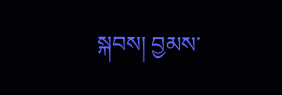སྐབས། བྱམས་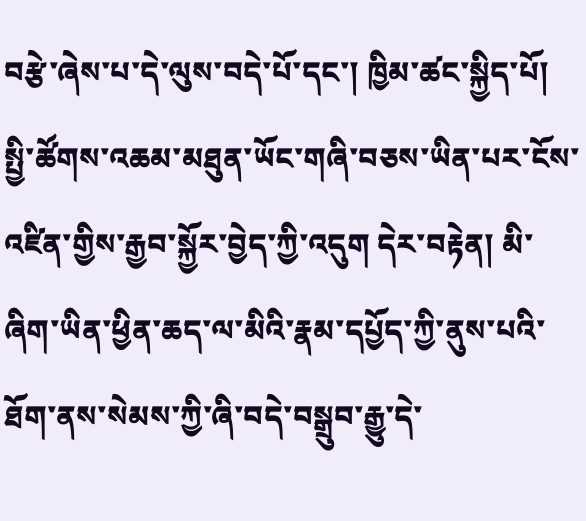བརྩེ་ཞེས་པ་དེ་ལུས་བདེ་པོ་དང་། ཁྱིམ་ཚང་སྐྱིད་པོ། སྤྱི་ཚོགས་འཆམ་མཐུན་ཡོང་གཞི་བཅས་ཡིན་པར་ངོས་འཛིན་གྱིས་རྒྱབ་སྐྱོར་བྱེད་ཀྱི་འདུག དེར་བརྟེན། མི་ཞིག་ཡིན་ཕྱིན་ཆད་ལ་མིའི་རྣམ་དཔྱོད་ཀྱི་ནུས་པའི་ཐོག་ནས་སེམས་ཀྱི་ཞི་བདེ་བསྒྲུབ་རྒྱུ་དེ་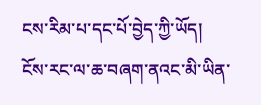ངས་རིམ་པ་དང་པོ་བྱེད་ཀྱི་ཡོད།
ངོས་རང་ལ་ཆ་བཞག་ནའང་མི་ཡིན་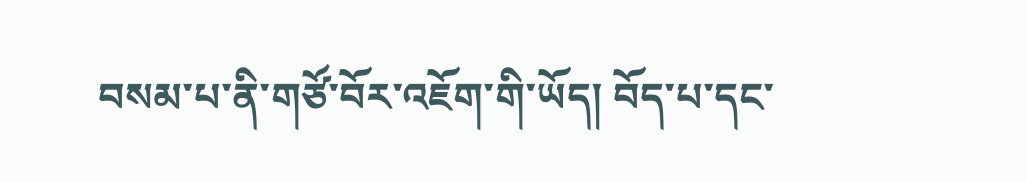བསམ་པ་ནི་གཙོ་བོར་འཇོག་གི་ཡོད། བོད་པ་དང་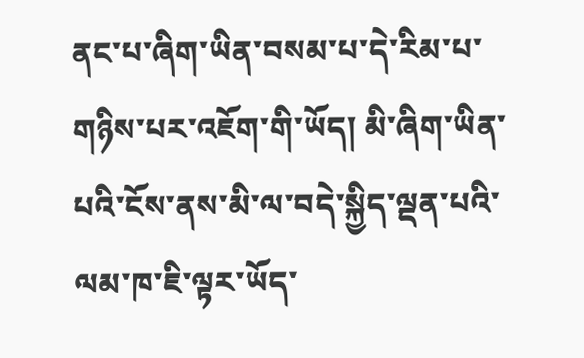ནང་པ་ཞིག་ཡིན་བསམ་པ་དེ་རིམ་པ་གཉིས་པར་འཇོག་གི་ཡོད། མི་ཞིག་ཡིན་པའི་ངོས་ནས་མི་ལ་བདེ་སྐྱིད་ལྡན་པའི་ལམ་ཁ་ཇི་ལྟར་ཡོད་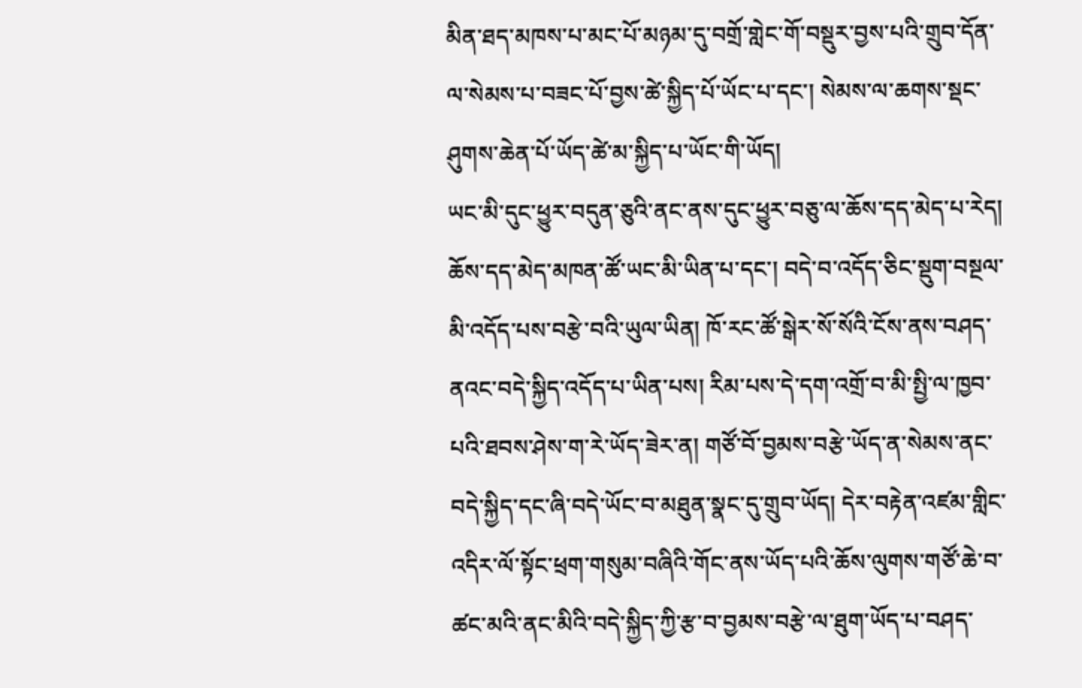མིན་ཐད་མཁས་པ་མང་པོ་མཉམ་དུ་བགྲོ་གླེང་གོ་བསྡུར་བྱས་པའི་གྲུབ་དོན་ལ་སེམས་པ་བཟང་པོ་བྱས་ཚེ་སྐྱིད་པོ་ཡོང་པ་དང་། སེམས་ལ་ཆགས་སྡང་ཤུགས་ཆེན་པོ་ཡོད་ཚེ་མ་སྐྱིད་པ་ཡོང་གི་ཡོད།
ཡང་མི་དུང་ཕྱུར་བདུན་ཅུའི་ནང་ནས་དུང་ཕྱུར་བཅུ་ལ་ཆོས་དད་མེད་པ་རེད། ཆོས་དད་མེད་མཁན་ཚོ་ཡང་མི་ཡིན་པ་དང་། བདེ་བ་འདོད་ཅིང་སྡུག་བསྔལ་མི་འདོད་པས་བརྩེ་བའི་ཡུལ་ཡིན། ཁོ་རང་ཚོ་སྒེར་སོ་སོའི་ངོས་ནས་བཤད་ནའང་བདེ་སྐྱིད་འདོད་པ་ཡིན་པས། རིམ་པས་དེ་དག་འགྲོ་བ་མི་སྤྱི་ལ་ཁྱབ་པའི་ཐབས་ཤེས་ག་རེ་ཡོད་ཟེར་ན། གཙོ་བོ་བྱམས་བརྩེ་ཡོད་ན་སེམས་ནང་བདེ་སྐྱིད་དང་ཞི་བདེ་ཡོང་བ་མཐུན་སྣང་དུ་གྲུབ་ཡོད། དེར་བརྟེན་འཛམ་གླིང་འདིར་ལོ་སྟོང་ཕྲག་གསུམ་བཞིའི་གོང་ནས་ཡོད་པའི་ཆོས་ལུགས་གཙོ་ཆེ་བ་ཚང་མའི་ནང་མིའི་བདེ་སྐྱིད་ཀྱི་རྩ་བ་བྱམས་བརྩེ་ལ་ཐུག་ཡོད་པ་བཤད་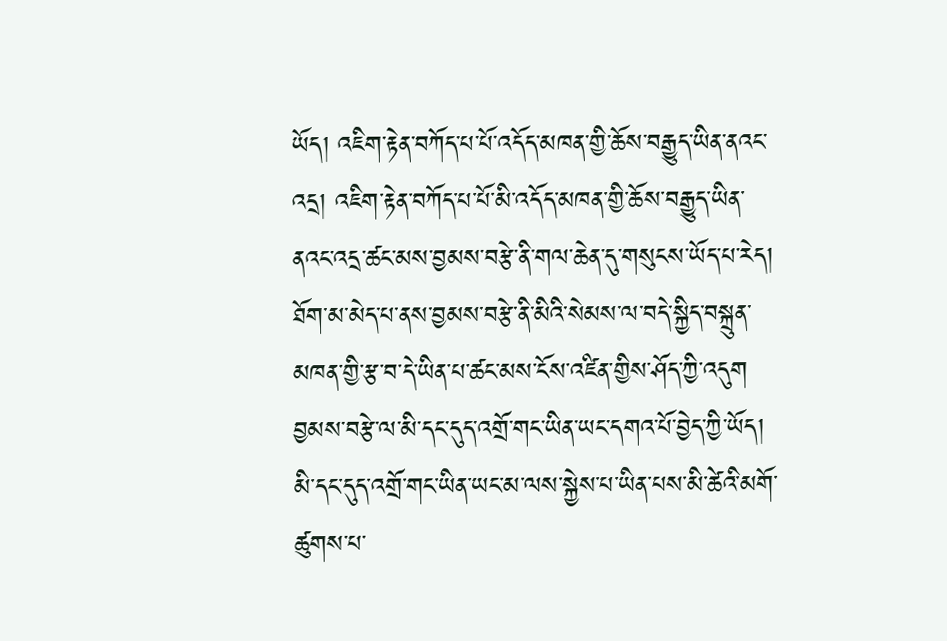ཡོད། འཇིག་རྟེན་བཀོད་པ་པོ་འདོད་མཁན་གྱི་ཆོས་བརྒྱུད་ཡིན་ནའང་འདྲ། འཇིག་རྟེན་བཀོད་པ་པོ་མི་འདོད་མཁན་གྱི་ཆོས་བརྒྱུད་ཡིན་ནའང་འདྲ་ཚང་མས་བྱམས་བརྩེ་ནི་གལ་ཆེན་དུ་གསུངས་ཡོད་པ་རེད། ཐོག་མ་མེད་པ་ནས་བྱམས་བརྩེ་ནི་མིའི་སེམས་ལ་བདེ་སྐྱིད་བསྐྲུན་མཁན་གྱི་རྩ་བ་དེ་ཡིན་པ་ཚང་མས་ངོས་འཛིན་གྱིས་ཤོད་ཀྱི་འདུག བྱམས་བརྩེ་ལ་མི་དང་དུད་འགྲོ་གང་ཡིན་ཡང་དགའ་པོ་བྱེད་ཀྱི་ཡོད། མི་དང་དུད་འགྲོ་གང་ཡིན་ཡང་མ་ལས་སྐྱེས་པ་ཡིན་པས་མི་ཚེའི་མགོ་ཚུགས་པ་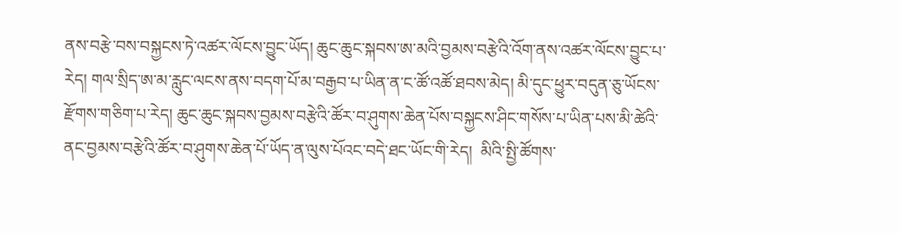ནས་བརྩེ་བས་བསྐྱངས་ཏེ་འཚར་ལོངས་བྱུང་ཡོད། ཆུང་ཆུང་སྐབས་ཨ་མའི་བྱམས་བརྩེའི་འོག་ནས་འཚར་ལོངས་བྱུང་པ་རེད། གལ་སྲིད་ཨ་མ་རླུང་ལངས་ནས་བདག་པོ་མ་བརྒྱབ་པ་ཡིན་ན་ང་ཚོ་འཚོ་ཐབས་མེད། མི་དུང་ཕྱུར་བདུན་ཅུ་ཡོངས་རྫོགས་གཅིག་པ་རེད། ཆུང་ཆུང་སྐབས་བྱམས་བརྩེའི་ཚོར་བ་ཤུགས་ཆེན་པོས་བསྐྱངས་ཤིང་གསོས་པ་ཡིན་པས་མི་ཚེའི་ནང་བྱམས་བརྩེའི་ཚོར་བ་ཤུགས་ཆེན་པོ་ཡོད་ན་ལུས་པོའང་བདེ་ཐང་ཡོང་གི་རེད།  མིའི་སྤྱི་ཚོགས་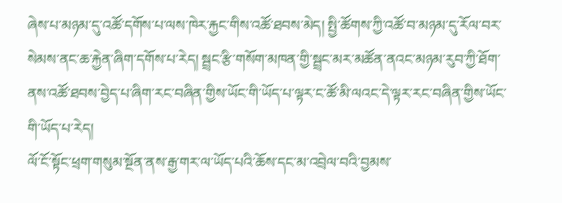ཞེས་པ་མཉམ་དུ་འཚོ་དགོས་པ་ལས་ཁེར་རྐྱང་གིས་འཚོ་ཐབས་མེད། སྤྱི་ཚོགས་ཀྱི་འཚོ་བ་མཉམ་དུ་རོལ་བར་སེམས་ནང་ཆ་རྐྱེན་ཞིག་དགོས་པ་རེད། སྦྲང་རྩི་གསོག་མཁན་གྱི་སྦྲང་མར་མཚོན་ནའང་མཉམ་རུབ་ཀྱི་ཐོག་ནས་འཚོ་ཐབས་བྱེད་པ་ཞིག་རང་བཞིན་གྱིས་ཡོང་གི་ཡོད་པ་ལྟར་ང་ཚོ་མི་ལའང་དེ་ལྟར་རང་བཞིན་གྱིས་ཡོང་གི་ཡོད་པ་རེད།
ལོ་ངོ་སྟོང་ཕྲག་གསུམ་སྔོན་ནས་རྒྱ་གར་ལ་ཡོད་པའི་ཆོས་དང་མ་འབྲེལ་བའི་བྱམས་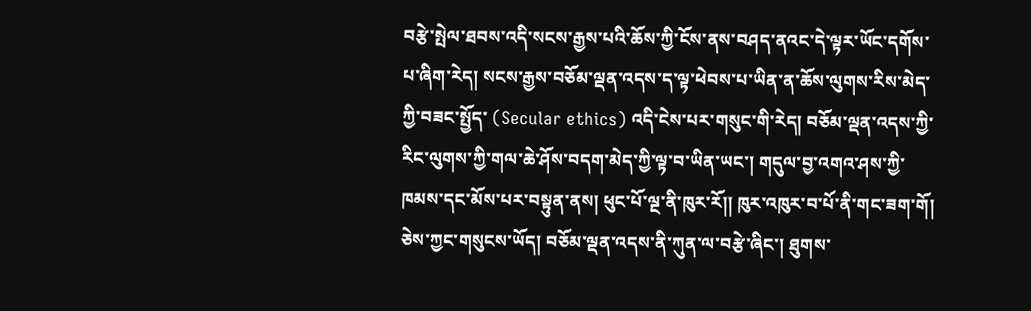བརྩེ་སྤེལ་ཐབས་འདི་སངས་རྒྱས་པའི་ཆོས་ཀྱི་ངོས་ནས་བཤད་ནའང་དེ་ལྟར་ཡོང་དགོས་པ་ཞིག་རེད། སངས་རྒྱས་བཅོམ་ལྡན་འདས་ད་ལྟ་ཕེབས་པ་ཡིན་ན་ཆོས་ལུགས་རིས་མེད་ཀྱི་བཟང་སྤྱོད་ (Secular ethics) འདི་ངེས་པར་གསུང་གི་རེད། བཅོམ་ལྡན་འདས་ཀྱི་རིང་ལུགས་ཀྱི་གལ་ཆེ་ཤོས་བདག་མེད་ཀྱི་ལྟ་བ་ཡིན་ཡང་། གདུལ་བྱ་འགའ་ཤས་ཀྱི་ཁམས་དང་མོས་པར་བསྟུན་ནས། ཕུང་པོ་ལྔ་ནི་ཁུར་རོ།། ཁུར་འཁུར་བ་པོ་ནི་གང་ཟག་གོ། ཅེས་ཀྱང་གསུངས་ཡོད། བཅོམ་ལྡན་འདས་ནི་ཀུན་ལ་བརྩེ་ཞིང་། ཐུགས་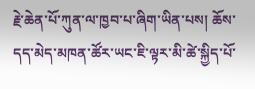རྗེ་ཆེན་པོ་ཀུན་ལ་ཁྱབ་པ་ཞིག་ཡིན་པས། ཆོས་དད་མེད་མཁན་ཚོར་ཡང་ཇི་ལྟར་མི་ཚེ་སྐྱིད་པོ་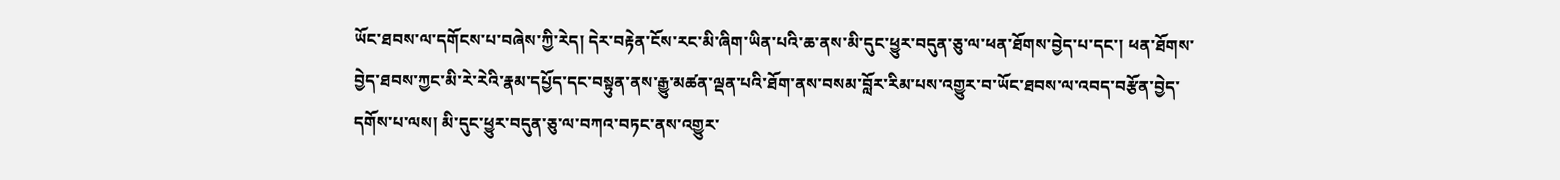ཡོང་ཐབས་ལ་དགོངས་པ་བཞེས་ཀྱི་རེད། དེར་བརྟེན་ངོས་རང་མི་ཞིག་ཡིན་པའི་ཆ་ནས་མི་དུང་ཕྱུར་བདུན་ཅུ་ལ་ཕན་ཐོགས་བྱེད་པ་དང་། ཕན་ཐོགས་བྱེད་ཐབས་ཀྱང་མི་རེ་རེའི་རྣམ་དཔྱོད་དང་བསྟུན་ནས་རྒྱུ་མཚན་ལྡན་པའི་ཐོག་ནས་བསམ་བློར་རིམ་པས་འགྱུར་བ་ཡོང་ཐབས་ལ་འབད་བརྩོན་བྱེད་དགོས་པ་ལས། མི་དུང་ཕྱུར་བདུན་ཅུ་ལ་བཀའ་བཏང་ནས་འགྱུར་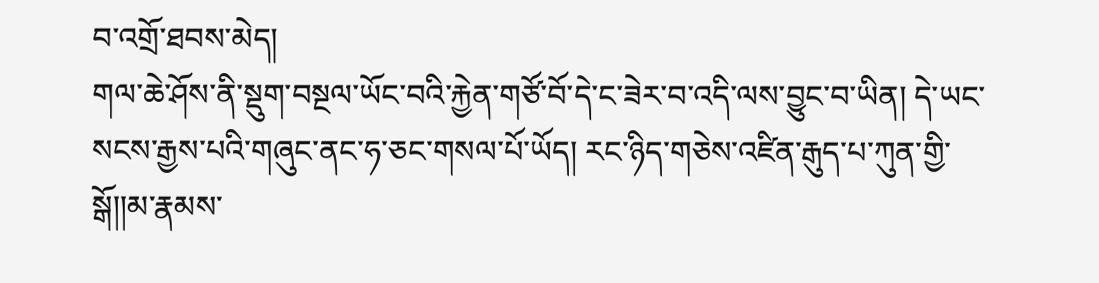བ་འགྲོ་ཐབས་མེད།
གལ་ཆེ་ཤོས་ནི་སྡུག་བསྔལ་ཡོང་བའི་རྐྱེན་གཙོ་བོ་དེ་ང་ཟེར་བ་འདི་ལས་བྱུང་བ་ཡིན། དེ་ཡང་སངས་རྒྱས་པའི་གཞུང་ནང་ཧ་ཅང་གསལ་པོ་ཡོད། རང་ཉིད་གཅེས་འཛིན་རྒུད་པ་ཀུན་གྱི་སྒོ།།མ་རྣམས་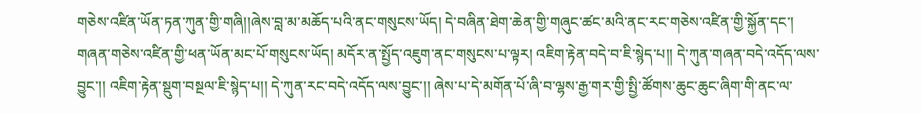གཅེས་འཛིན་ཡོན་ཏན་ཀུན་གྱི་གཞི།།ཞེས་བླ་མ་མཆོད་པའི་ནང་གསུངས་ཡོད། དེ་བཞིན་ཐེག་ཆེན་གྱི་གཞུང་ཚང་མའི་ནང་རང་གཅེས་འཛིན་གྱི་སྐྱོན་དང་། གཞན་གཅེས་འཛིན་གྱི་ཕན་ཡོན་མང་པོ་གསུངས་ཡོད། མདོར་ན་སྤྱོད་འཇུག་ནང་གསུངས་པ་ལྟར། འཇིག་རྟེན་བདེ་བ་ཇི་སྙེད་པ།། དེ་ཀུན་གཞན་བདེ་འདོད་ལས་བྱུང་།། འཇིག་རྟེན་སྡུག་བསྔལ་ཇི་སྙེད་པ།། དེ་ཀུན་རང་བདེ་འདོད་ལས་བྱུང་།། ཞེས་པ་དེ་མགོན་པོ་ཞི་བ་ལྷས་རྒྱ་གར་གྱི་སྤྱི་ཚོགས་ཆུང་ཆུང་ཞིག་གི་ནང་ལ་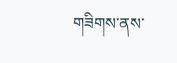གཟིགས་ནས་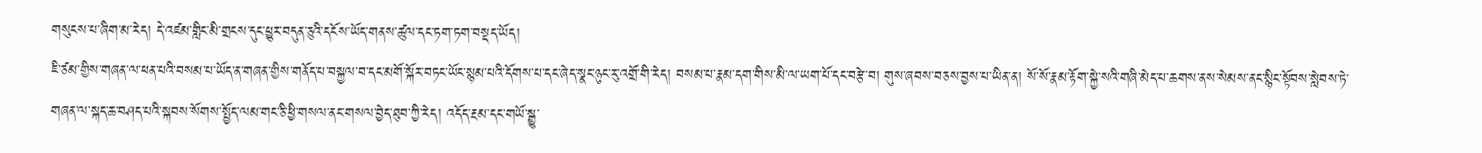གསུངས་པ་ཞིག་མ་རེད། དེ་འཛམ་གླིང་མི་གྲངས་དུང་ཕྱུར་བདུན་ཅུའི་དངོས་ཡོད་གནས་ཚུལ་དང་ཏག་ཏག་བསྡད་ཡོད།
ཇི་ཙམ་གྱིས་གཞན་ལ་ཕན་པའི་བསམ་པ་ཡོད་ན་གཞན་གྱིས་གནོད་པ་བསྐྱལ་བ་དང་མགོ་སྐོར་བཏང་ཡོང་སྙམ་པའི་དོགས་པ་དང་ཞེད་སྣང་ཉུང་རུ་འགྲོ་གི་རེད། བསམ་པ་རྣམ་དག་གིས་མི་ལ་ཡག་པོ་དང་བརྩེ་བ། གུས་ཞབས་བཅས་བྱས་པ་ཡིན་ན། སོ་སོ་རྣམ་རྟོག་སྐྱེ་སའི་གཞི་མེད་པ་ཆགས་ནས་སེམས་ནང་སྙིང་སྟོབས་སླེབས་ཏེ་གཞན་ལ་སྐད་ཆ་བཤད་པའི་སྐབས་སོགས་སྤྱོད་ལམ་གང་ཅི་ཕྱི་གསལ་ནང་གསལ་བྱེད་ཐུབ་ཀྱི་རེད། འདོད་རྔམ་དང་གཡོ་སྒྱུ་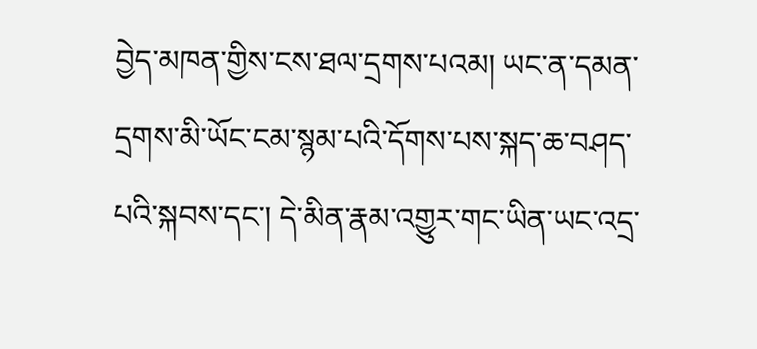བྱེད་མཁན་གྱིས་ངས་ཐལ་དྲགས་པའམ། ཡང་ན་དམན་དྲགས་མི་ཡོང་ངམ་སྙམ་པའི་དོགས་པས་སྐད་ཆ་བཤད་པའི་སྐབས་དང་། དེ་མིན་རྣམ་འགྱུར་གང་ཡིན་ཡང་འདྲ་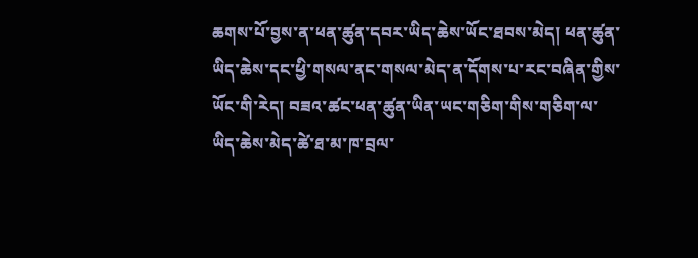ཆགས་པོ་བྱས་ན་ཕན་ཚུན་དབར་ཡིད་ཆེས་ཡོང་ཐབས་མེད། ཕན་ཚུན་ཡིད་ཆེས་དང་ཕྱི་གསལ་ནང་གསལ་མེད་ན་དོགས་པ་རང་བཞིན་གྱིས་ཡོང་གི་རེད། བཟའ་ཚང་ཕན་ཚུན་ཡིན་ཡང་གཅིག་གིས་གཅིག་ལ་ཡིད་ཆེས་མེད་ཚེ་ཐ་མ་ཁ་བྲལ་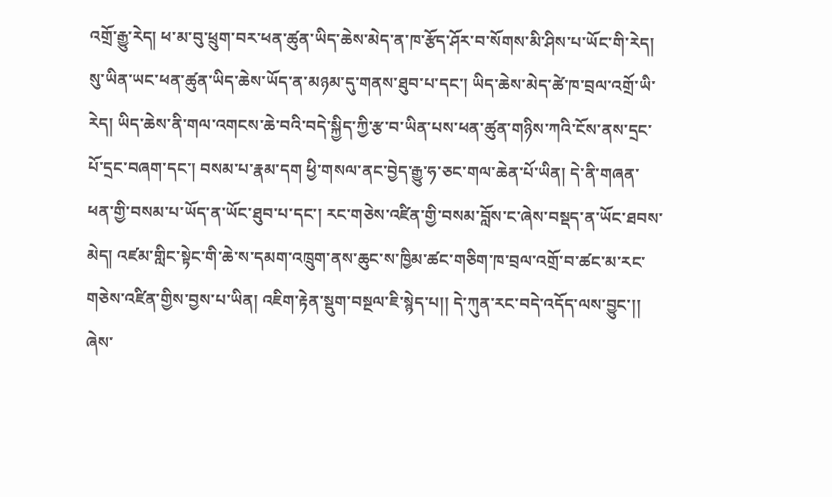འགྲོ་རྒྱུ་རེད། ཕ་མ་བུ་ཕྲུག་བར་ཕན་ཚུན་ཡིད་ཆེས་མེད་ན་ཁ་རྩོད་ཤོར་བ་སོགས་མི་ཤིས་པ་ཡོང་གི་རེད། སུ་ཡིན་ཡང་ཕན་ཚུན་ཡིད་ཆེས་ཡོད་ན་མཉམ་དུ་གནས་ཐུབ་པ་དང་། ཡིད་ཆེས་མེད་ཚེ་ཁ་བྲལ་འགྲོ་ཡི་རེད། ཡིད་ཆེས་ནི་གལ་འགངས་ཆེ་བའི་བདེ་སྐྱིད་ཀྱི་རྩ་བ་ཡིན་པས་ཕན་ཚུན་གཉིས་ཀའི་ངོས་ནས་དྲང་པོ་དྲང་བཞག་དང་། བསམ་པ་རྣམ་དག ཕྱི་གསལ་ནང་བྱེད་རྒྱུ་ཧ་ཅང་གལ་ཆེན་པོ་ཡིན། དེ་ནི་གཞན་ཕན་གྱི་བསམ་པ་ཡོད་ན་ཡོང་ཐུབ་པ་དང་། རང་གཅེས་འཛིན་གྱི་བསམ་བློས་ང་ཞེས་བསྡད་ན་ཡོང་ཐབས་མེད། འཛམ་གླིང་སྟེང་གི་ཆེ་ས་དམག་འཁྲུག་ནས་ཆུང་ས་ཁྱིམ་ཚང་གཅིག་ཁ་བྲལ་འགྲོ་བ་ཚང་མ་རང་གཅེས་འཛིན་གྱིས་བྱས་པ་ཡིན། འཇིག་རྟེན་སྡུག་བསྔལ་ཇི་སྙེད་པ།། དེ་ཀུན་རང་བདེ་འདོད་ལས་བྱུང་།། ཞེས་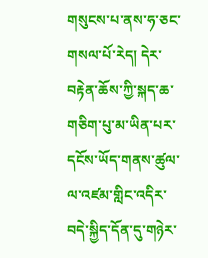གསུངས་པ་ནས་ཧ་ཅང་གསལ་པོ་རེད། དེར་བརྟེན་ཆོས་ཀྱི་སྐད་ཆ་གཅིག་པུ་མ་ཡིན་པར་དངོས་ཡོད་གནས་ཚུལ་ལ་འཛམ་གླིང་འདིར་བདེ་སྐྱིད་དོན་དུ་གཉེར་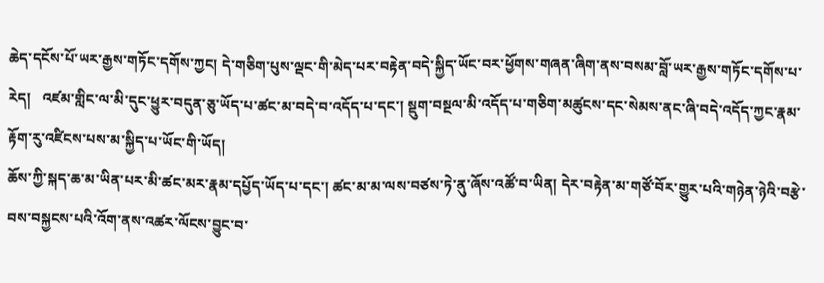ཆེད་དངོས་པོ་ཡར་རྒྱས་གཏོང་དགོས་ཀྱང། དེ་གཅིག་པུས་ལྡང་གི་མེད་པར་བརྟེན་བདེ་སྐྱིད་ཡོང་བར་ཕྱོགས་གཞན་ཞིག་ནས་བསམ་བློ་ཡར་རྒྱས་གཏོང་དགོས་པ་རེད།   འཛམ་གླིང་ལ་མི་དུང་ཕྱུར་བདུན་ཅུ་ཡོད་པ་ཚང་མ་བདེ་བ་འདོད་པ་དང་། སྡུག་བསྔལ་མི་འདོད་པ་གཅིག་མཚུངས་དང་སེམས་ནང་ཞི་བདེ་འདོད་ཀྱང་རྣམ་རྟོག་རུ་འཛིངས་པས་མ་སྐྱིད་པ་ཡོང་གི་ཡོད།
ཆོས་ཀྱི་སྐད་ཆ་མ་ཡིན་པར་མི་ཚང་མར་རྣམ་དཔྱོད་ཡོད་པ་དང་། ཚང་མ་མ་ལས་བཙས་ཏེ་ནུ་ཞོས་འཚོ་བ་ཡིན། དེར་བརྟེན་མ་གཙོ་བོར་གྱུར་པའི་གཉེན་ཉེའི་བརྩེ་བས་བསྐྱངས་པའི་འོག་ནས་འཚར་ལོངས་བྱུང་བ་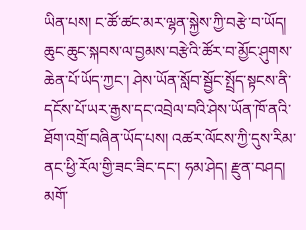ཡིན་པས། ང་ཚོ་ཚང་མར་ལྷན་སྐྱེས་ཀྱི་བརྩེ་བ་ཡོད། ཆུང་ཆུང་སྐབས་ལ་བྱམས་བརྩེའི་ཚོར་བ་མྱོང་ཤུགས་ཆེན་པོ་ཡོད་ཀྱང་། ཤེས་ཡོན་སློབ་སྦྱོང་སྤྲོད་སྟངས་ནི་དངོས་པོ་ཡར་རྒྱས་དང་འབྲེལ་བའི་ཤེས་ཡོན་ཁོ་ནའི་ཐོག་འགྲོ་བཞིན་ཡོད་པས། འཚར་ལོངས་ཀྱི་དུས་རིམ་ནང་ཕྱི་རོལ་གྱི་ཟང་ཟིང་དང་། ཧམ་ཤེད། རྫུན་བཤད། མགོ་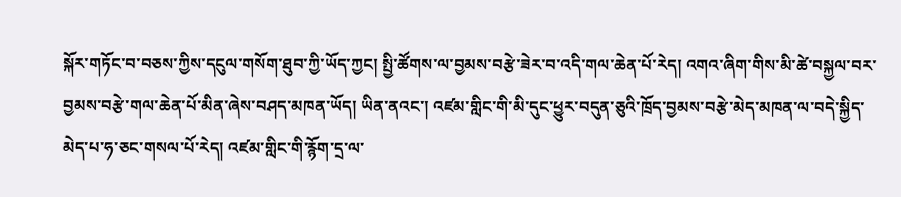སྐོར་གཏོང་བ་བཅས་ཀྱིས་དངུལ་གསོག་ཐུབ་ཀྱི་ཡོད་ཀྱང། སྤྱི་ཚོགས་ལ་བྱམས་བརྩེ་ཟེར་བ་འདི་གལ་ཆེན་པོ་རེད། འགའ་ཞིག་གིས་མི་ཚེ་བསྐྱལ་བར་བྱམས་བརྩེ་གལ་ཆེན་པོ་མིན་ཞེས་བཤད་མཁན་ཡོད། ཡིན་ནའང་། འཛམ་གླིང་གི་མི་དུང་ཕྱུར་བདུན་ཅུའི་ཁྲོད་བྱམས་བརྩེ་མེད་མཁན་ལ་བདེ་སྐྱིད་མེད་པ་ཧ་ཅང་གསལ་པོ་རེད། འཛམ་གླིང་གི་རྙོག་དྲ་ལ་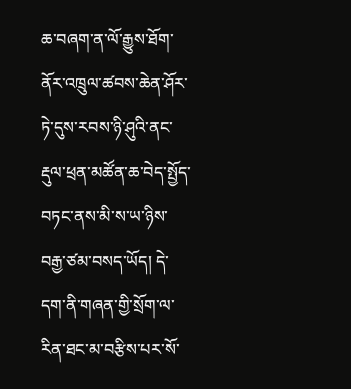ཆ་བཞག་ན་ལོ་རྒྱུས་ཐོག་ནོར་འཁྲུལ་ཚབས་ཆེན་ཤོར་ཏེ་དུས་རབས་ཉི་ཤུའི་ནང་རྡུལ་ཕྲན་མཚོན་ཆ་བེད་སྤྱོད་བཏང་ནས་མི་ས་ཡ་ཉིས་བརྒྱ་ཙམ་བསད་ཡོད། དེ་དག་ནི་གཞན་གྱི་སྲོག་ལ་རིན་ཐང་མ་བརྩིས་པར་སོ་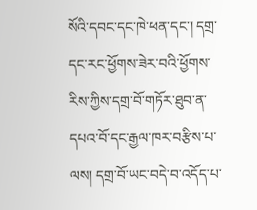སོའི་དབང་དང་ཁེ་ཕན་དང་། དགྲ་དང་རང་ཕྱོགས་ཟེར་བའི་ཕྱོགས་རིས་ཀྱིས་དགྲ་བོ་གཏོར་ཐུབ་ན་དཔའ་བོ་དང་རྒྱལ་ཁར་བརྩིས་པ་ལས། དགྲ་བོ་ཡང་བདེ་བ་འདོད་པ་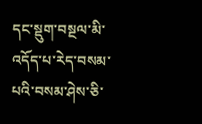དང་སྡུག་བསྔལ་མི་འདོད་པ་རེད་བསམ་པའི་བསམ་ཤེས་ཅི་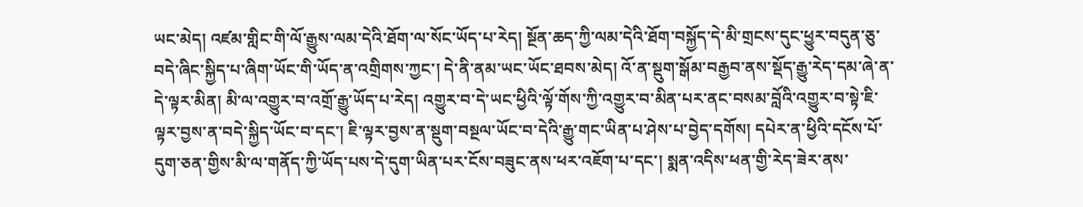ཡང་མེད། འཛམ་གླིང་གི་ལོ་རྒྱུས་ལམ་དེའི་ཐོག་ལ་སོང་ཡོད་པ་རེད། སྔོན་ཆད་ཀྱི་ལམ་དེའི་ཐོག་བསྐྱོད་དེ་མི་གྲངས་དུང་ཕྱུར་བདུན་ཅུ་བདེ་ཞིང་སྐྱིད་པ་ཞིག་ཡོང་གི་ཡོད་ན་འགྲིགས་ཀྱང་། དེ་ནི་ནམ་ཡང་ཡོང་ཐབས་མེད། འོ་ན་སྡུག་སྒོམ་བརྒྱབ་ནས་སྡོད་རྒྱུ་རེད་དམ་ཞེ་ན་དེ་ལྟར་མིན། མི་ལ་འགྱུར་བ་འགྲོ་རྒྱུ་ཡོད་པ་རེད། འགྱུར་བ་དེ་ཡང་ཕྱིའི་ལྟོ་གོས་ཀྱི་འགྱུར་བ་མིན་པར་ནང་བསམ་བློའི་འགྱུར་བ་སྟེ་ཇི་ལྟར་བྱས་ན་བདེ་སྐྱིད་ཡོང་བ་དང་། ཇི་ལྟར་བྱས་ན་སྡུག་བསྔལ་ཡོང་བ་དེའི་རྒྱུ་གང་ཡིན་པ་ཤེས་པ་བྱེད་དགོས། དཔེར་ན་ཕྱིའི་དངོས་པོ་དུག་ཅན་གྱིས་མི་ལ་གནོད་ཀྱི་ཡོད་པས་དེ་དུག་ཡིན་པར་ངོས་བཟུང་ནས་ཕར་འཇོག་པ་དང་། སྨན་འདིས་ཕན་གྱི་རེད་ཟེར་ནས་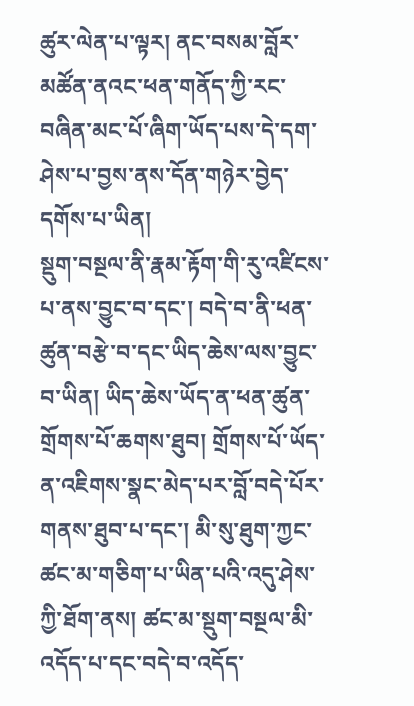ཚུར་ལེན་པ་ལྟར། ནང་བསམ་བློར་མཚོན་ནའང་ཕན་གནོད་ཀྱི་རང་བཞིན་མང་པོ་ཞིག་ཡོད་པས་དེ་དག་ཤེས་པ་བྱས་ནས་དོན་གཉེར་བྱེད་དགོས་པ་ཡིན།
སྡུག་བསྔལ་ནི་རྣམ་རྟོག་གི་རུ་འཛིངས་པ་ནས་བྱུང་བ་དང་། བདེ་བ་ནི་ཕན་ཚུན་བརྩེ་བ་དང་ཡིད་ཆེས་ལས་བྱུང་བ་ཡིན། ཡིད་ཆེས་ཡོད་ན་ཕན་ཚུན་གྲོགས་པོ་ཆགས་ཐུབ། གྲོགས་པོ་ཡོད་ན་འཇིགས་སྣང་མེད་པར་བློ་བདེ་པོར་གནས་ཐུབ་པ་དང་། མི་སུ་ཐུག་ཀྱང་ཚང་མ་གཅིག་པ་ཡིན་པའི་འདུ་ཤེས་ཀྱི་ཐོག་ནས། ཚང་མ་སྡུག་བསྔལ་མི་འདོད་པ་དང་བདེ་བ་འདོད་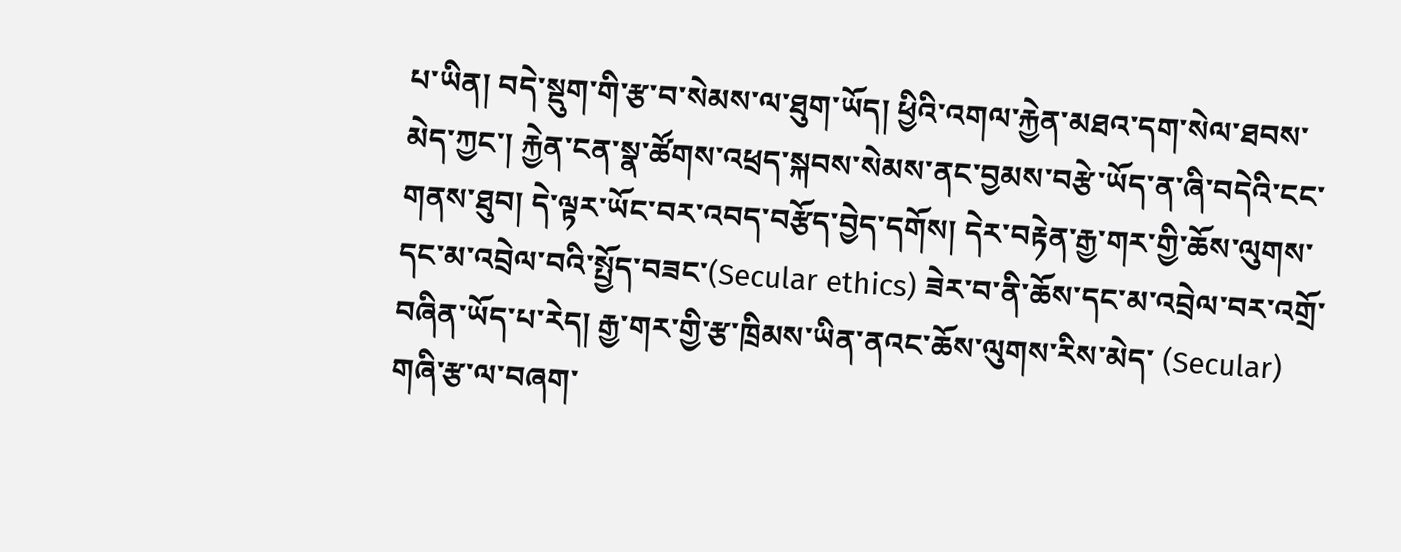པ་ཡིན། བདེ་སྡུག་གི་རྩ་བ་སེམས་ལ་ཐུག་ཡོད། ཕྱིའི་འགལ་རྐྱེན་མཐའ་དག་སེལ་ཐབས་མེད་ཀྱང་། རྐྱེན་ངན་སྣ་ཚོགས་འཕྲད་སྐབས་སེམས་ནང་བྱམས་བརྩེ་ཡོད་ན་ཞི་བདེའི་ངང་གནས་ཐུབ། དེ་ལྟར་ཡོང་བར་འབད་བརྩོད་བྱེད་དགོས། དེར་བརྟེན་རྒྱ་གར་གྱི་ཆོས་ལུགས་དང་མ་འབྲེལ་བའི་སྤྱོད་བཟང་(Secular ethics) ཟེར་བ་ནི་ཆོས་དང་མ་འབྲེལ་བར་འགྲོ་བཞིན་ཡོད་པ་རེད། རྒྱ་གར་གྱི་རྩ་ཁྲིམས་ཡིན་ནའང་ཆོས་ལུགས་རིས་མེད་ (Secular) གཞི་རྩ་ལ་བཞག་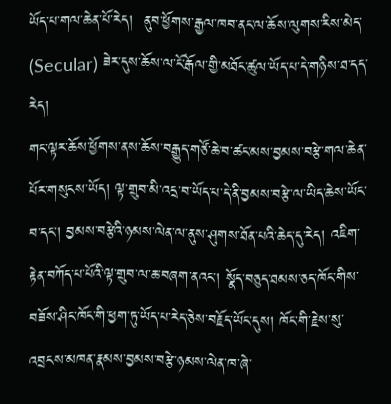ཡོད་པ་གལ་ཆེན་པོ་རེད།  ནུབ་ཕྱོགས་རྒྱལ་ཁབ་ནང་ལ་ཆོས་ལུགས་རིས་མེད་ (Secular) ཟེར་དུས་ཆོས་ལ་ངོ་རྒོལ་གྱི་མཐོང་ཚུལ་ཡོད་པ་དེ་གཉིས་ཐ་དད་རེད།
གང་ལྟར་ཆོས་ཕྱོགས་ནས་ཆོས་བརྒྱུད་གཙོ་ཆེ་བ་ཚང་མས་བྱམས་བརྩེ་གལ་ཆེན་པོར་གསུངས་ཡོད། ལྟ་གྲུབ་མི་འདྲ་བ་ཡོད་པ་དེ་ནི་བྱམས་བརྩེ་ལ་ཡིད་ཆེས་ཡོང་བ་དང་། བྱམས་བརྩེའི་ཉམས་ལེན་ལ་ནུས་ཤུགས་ཐོན་པའི་ཆེད་དུ་རེད། འཇིག་རྟེན་བཀོད་པ་པོའི་ལྟ་གྲུབ་ལ་ཆ་བཞག་ནའང་། སྣོད་བཅུད་ཐམས་ཅད་ཁོང་གིས་བཟོས་ཤིང་ཁོང་གི་ཕྱག་ཏུ་ཡོད་པ་རེད་ཅེས་བརྗོད་ཡོང་དུས། ཁོང་གི་རྗེས་སུ་འབྲངས་མཁན་རྣམས་བྱམས་བརྩེ་ཉམས་ལེན་ཁ་ཞེ་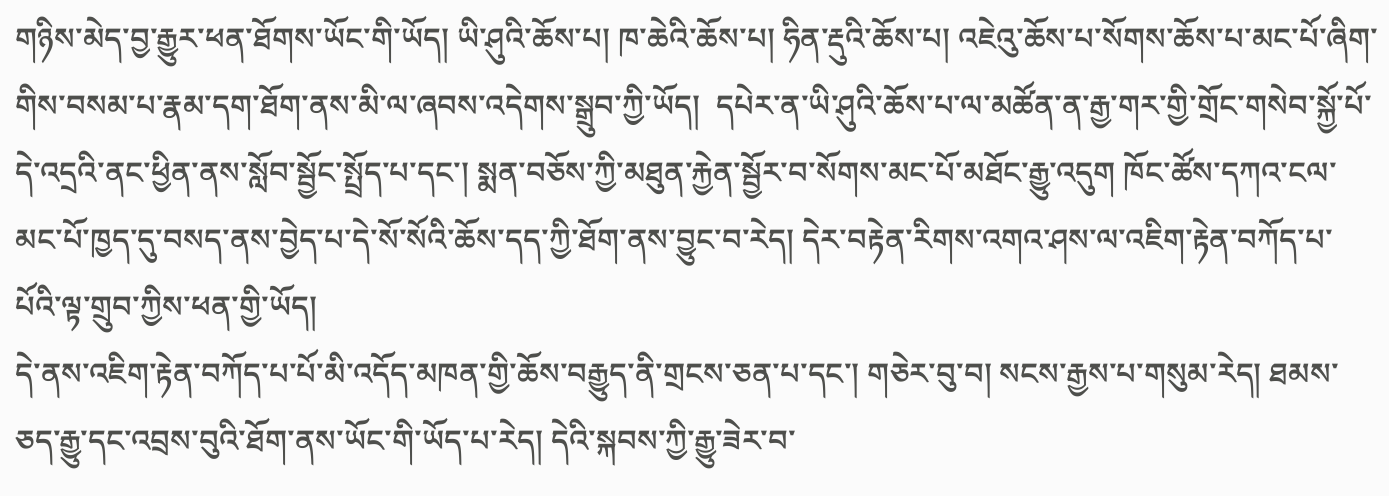གཉིས་མེད་བྱ་རྒྱུར་ཕན་ཐོགས་ཡོང་གི་ཡོད། ཡི་ཤུའི་ཆོས་པ། ཁ་ཆེའི་ཆོས་པ། ཧིན་རྡུའི་ཆོས་པ། འཇེའུ་ཆོས་པ་སོགས་ཆོས་པ་མང་པོ་ཞིག་གིས་བསམ་པ་རྣམ་དག་ཐོག་ནས་མི་ལ་ཞབས་འདེགས་སྒྲུབ་ཀྱི་ཡོད།  དཔེར་ན་ཡི་ཤུའི་ཆོས་པ་ལ་མཚོན་ན་རྒྱ་གར་གྱི་གྲོང་གསེབ་སྐྱོ་པོ་དེ་འདྲའི་ནང་ཕྱིན་ནས་སློབ་སྦྱོང་སྤྲོད་པ་དང་། སྨན་བཅོས་ཀྱི་མཐུན་རྐྱེན་སྦྱོར་བ་སོགས་མང་པོ་མཐོང་རྒྱུ་འདུག ཁོང་ཚོས་དཀའ་ངལ་མང་པོ་ཁྱད་དུ་བསད་ནས་བྱེད་པ་དེ་སོ་སོའི་ཆོས་དད་ཀྱི་ཐོག་ནས་བྱུང་བ་རེད། དེར་བརྟེན་རིགས་འགའ་ཤས་ལ་འཇིག་རྟེན་བཀོད་པ་པོའི་ལྟ་གྲུབ་ཀྱིས་ཕན་གྱི་ཡོད།
དེ་ནས་འཇིག་རྟེན་བཀོད་པ་པོ་མི་འདོད་མཁན་གྱི་ཆོས་བརྒྱུད་ནི་གྲངས་ཅན་པ་དང་། གཅེར་བུ་བ། སངས་རྒྱས་པ་གསུམ་རེད། ཐམས་ཅད་རྒྱུ་དང་འབྲས་བུའི་ཐོག་ནས་ཡོང་གི་ཡོད་པ་རེད། དེའི་སྐབས་ཀྱི་རྒྱུ་ཟེར་བ་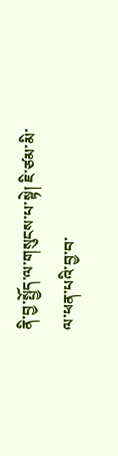ནི་བྱ་སྤྱོད་ལ་གསུངས་པ་སྟེ། ཇི་ཙམ་མི་ལ་ཕན་པའི་བྱ་བ་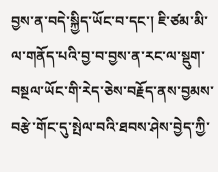བྱས་ན་བདེ་སྐྱིད་ཡོང་བ་དང་། ཇི་ཙམ་མི་ལ་གནོད་པའི་བྱ་བ་བྱས་ན་རང་ལ་སྡུག་བསྔལ་ཡོང་གི་རེད་ཅེས་བརྗོད་ནས་བྱམས་བརྩེ་གོང་དུ་སྤེལ་བའི་ཐབས་ཤེས་བྱེད་ཀྱི་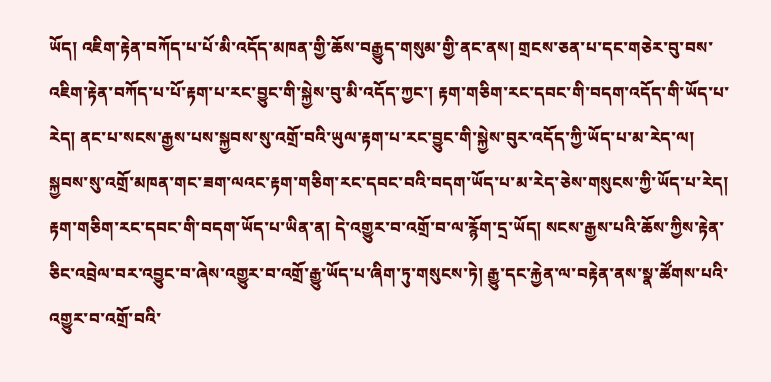ཡོད། འཇིག་རྟེན་བཀོད་པ་པོ་མི་འདོད་མཁན་གྱི་ཆོས་བརྒྱུད་གསུམ་གྱི་ནང་ནས། གྲངས་ཅན་པ་དང་གཅེར་བུ་བས་འཇིག་རྟེན་བཀོད་པ་པོ་རྟག་པ་རང་བྱུང་གི་སྐྱེས་བུ་མི་འདོད་ཀྱང་། རྟག་གཅིག་རང་དབང་གི་བདག་འདོད་གི་ཡོད་པ་རེད། ནང་པ་སངས་རྒྱས་པས་སྐྱབས་སུ་འགྲོ་བའི་ཡུལ་རྟག་པ་རང་བྱུང་གི་སྐྱེས་བུར་འདོད་ཀྱི་ཡོད་པ་མ་རེད་ལ། སྐྱབས་སུ་འགྲོ་མཁན་གང་ཟག་ལའང་རྟག་གཅིག་རང་དབང་བའི་བདག་ཡོད་པ་མ་རེད་ཅེས་གསུངས་ཀྱི་ཡོད་པ་རེད། རྟག་གཅིག་རང་དབང་གི་བདག་ཡོད་པ་ཡིན་ན། དེ་འགྱུར་བ་འགྲོ་བ་ལ་རྙོག་དྲ་ཡོད། སངས་རྒྱས་པའི་ཆོས་ཀྱིས་རྟེན་ཅིང་འབྲེལ་བར་འབྱུང་བ་ཞེས་འགྱུར་བ་འགྲོ་རྒྱུ་ཡོད་པ་ཞིག་ཏུ་གསུངས་ཏེ། རྒྱུ་དང་རྐྱེན་ལ་བརྟེན་ནས་སྣ་ཚོགས་པའི་འགྱུར་བ་འགྲོ་བའི་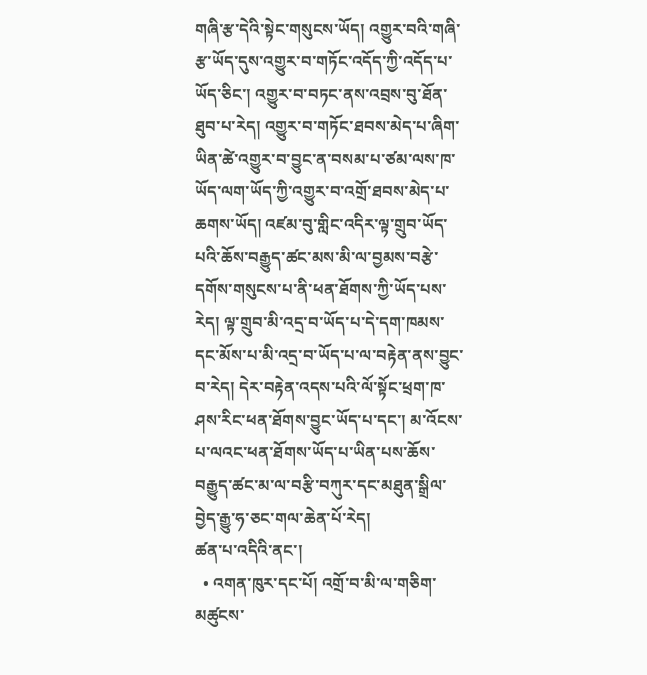གཞི་རྩ་དེའི་སྟེང་གསུངས་ཡོད། འགྱུར་བའི་གཞི་རྩ་ཡོད་དུས་འགྱུར་བ་གཏོང་འདོད་ཀྱི་འདོད་པ་ཡོད་ཅིང་། འགྱུར་བ་བཏང་ནས་འབྲས་བུ་ཐོན་ཐུབ་པ་རེད། འགྱུར་བ་གཏོང་ཐབས་མེད་པ་ཞིག་ཡིན་ཚེ་འགྱུར་བ་བྱུང་ན་བསམ་པ་ཙམ་ལས་ཁ་ཡོད་ལག་ཡོད་ཀྱི་འགྱུར་བ་འགྲོ་ཐབས་མེད་པ་ཆགས་ཡོད། འཛམ་བུ་གླིང་འདིར་ལྟ་གྲུབ་ཡོད་པའི་ཆོས་བརྒྱུད་ཚང་མས་མི་ལ་བྱམས་བརྩེ་དགོས་གསུངས་པ་ནི་ཕན་ཐོགས་ཀྱི་ཡོད་པས་རེད། ལྟ་གྲུབ་མི་འདྲ་བ་ཡོད་པ་དེ་དག་ཁམས་དང་མོས་པ་མི་འདྲ་བ་ཡོད་པ་ལ་བརྟེན་ནས་བྱུང་བ་རེད། དེར་བརྟེན་འདས་པའི་ལོ་སྟོང་ཕྲག་ཁ་ཤས་རིང་ཕན་ཐོགས་བྱུང་ཡོད་པ་དང་། མ་འོངས་པ་ལའང་ཕན་ཐོགས་ཡོད་པ་ཡིན་པས་ཆོས་བརྒྱུད་ཚང་མ་ལ་བརྩི་བཀུར་དང་མཐུན་སྒྲིལ་བྱེད་རྒྱུ་ཧ་ཅང་གལ་ཆེན་པོ་རེད།
ཚན་པ་འདིའི་ནང་།
  • འགན་ཁུར་དང་པོ། འགྲོ་བ་མི་ལ་གཅིག་མཚུངས་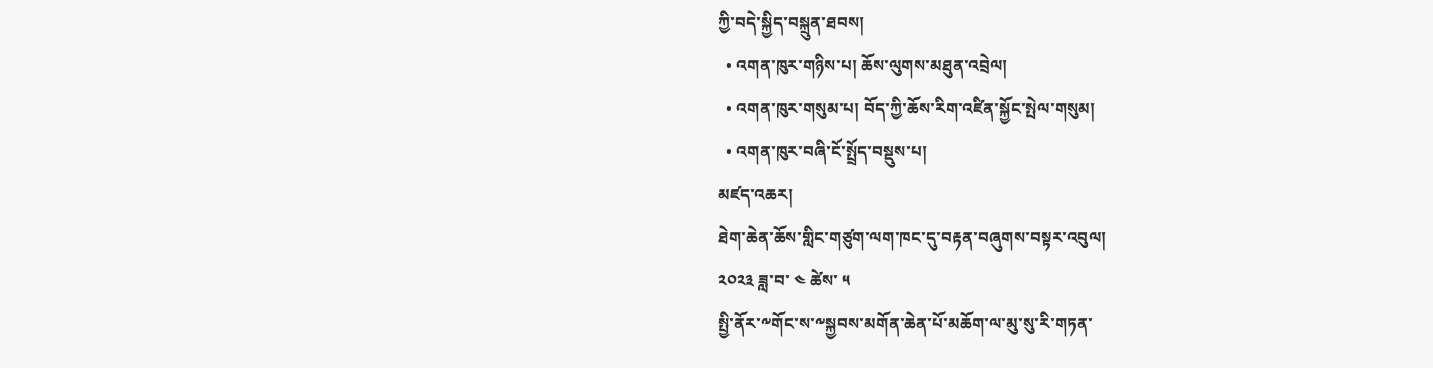ཀྱི་བདེ་སྐྱིད་བསྐྲུན་ཐབས།
  • འགན་ཁུར་གཉིས་པ། ཆོས་ལུགས་མཐུན་འབྲེལ།
  • འགན་ཁུར་གསུམ་པ། བོད་ཀྱི་ཆོས་རིག་འཛིན་སྐྱོང་སྤེལ་གསུམ།
  • འགན་ཁུར་བཞི་ངོ་སྤྲོད་བསྡུས་པ།
མཛད་འཆར།
ཐེག་ཆེན་ཆོས་གླིང་གཙུག་ལག་ཁང་དུ་བརྟན་བཞུགས་བསྟར་འབུལ།
༢༠༢༣ ཟླ་བ་ ༤ ཚེས་ ༥
སྤྱི་ནོར་༸གོང་ས་༸སྐྱབས་མགོན་ཆེན་པོ་མཆོག་ལ་མུ་སུ་རི་གཏན་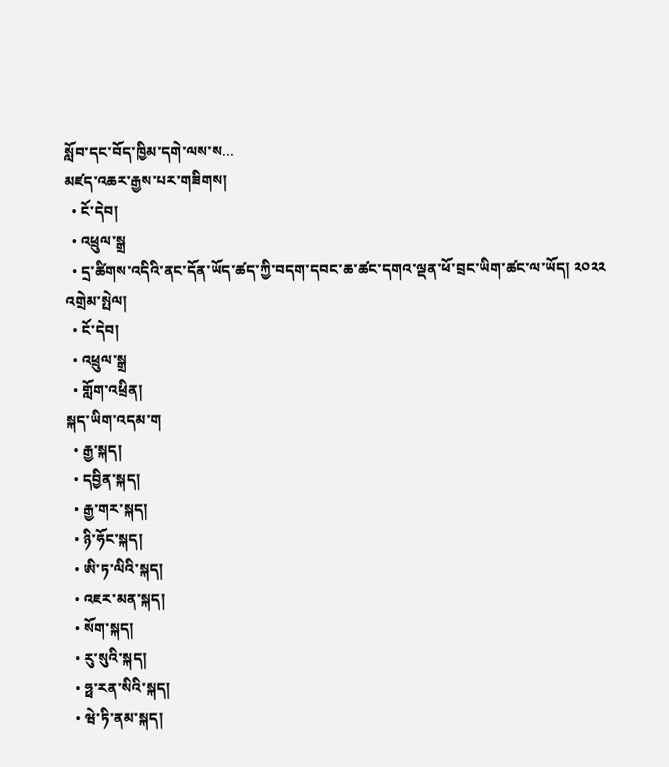སློབ་དང་བོད་ཁྱིམ་དགེ་ལས་ས...
མཛད་འཆར་རྒྱས་པར་གཟིགས།
  • ངོ་དེབ།
  • འཕྲུལ་སྒྲ
  • དྲ་ཚིགས་འདིའི་ནང་དོན་ཡོད་ཚད་ཀྱི་བདག་དབང་ཆ་ཚང་དགའ་ལྡན་ཕོ་བྲང་ཡིག་ཚང་ལ་ཡོད། ༢༠༢༢
འགྲེམ་སྤེལ།
  • ངོ་དེབ།
  • འཕྲུལ་སྒྲ
  • གློག་འཕྲིན།
སྐད་ཡིག་འདམ་ག
  • རྒྱ་སྐད།
  • དབྱིན་སྐད།
  • རྒྱ་གར་སྐད།
  • ཉི་ཧོང་སྐད།
  • ཨི་ཏ་ལིའི་སྐད།
  • འཇར་མན་སྐད།
  • སོག་སྐད།
  • རུ་སུའི་སྐད།
  • ཧྥ་རན་སིའི་སྐད།
  • ཝེ་ཏི་ནམ་སྐད།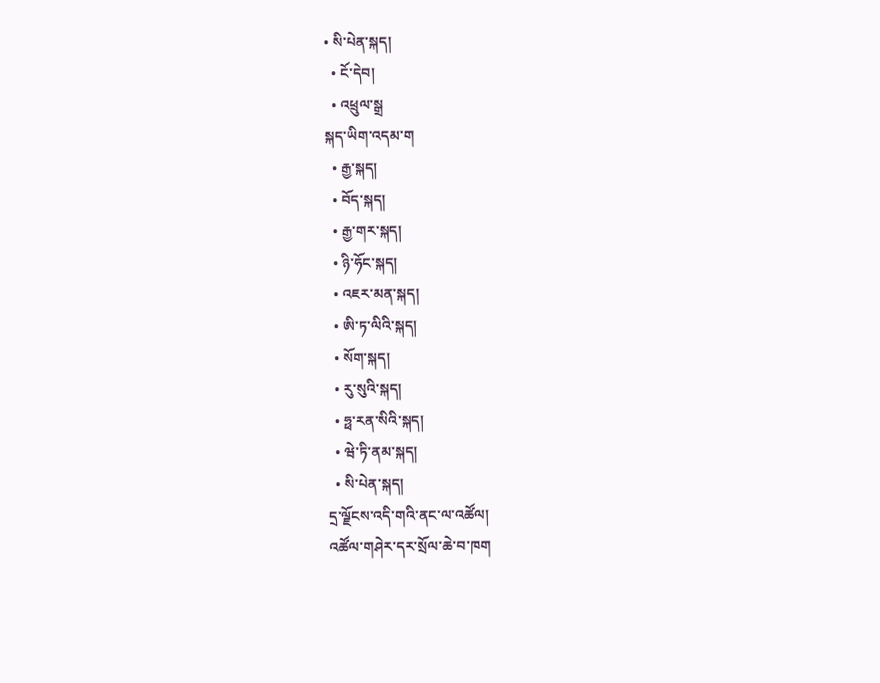• སི་པེན་སྐད།
  • ངོ་དེབ།
  • འཕྲུལ་སྒྲ
སྐད་ཡིག་འདམ་ག
  • རྒྱ་སྐད།
  • བོད་སྐད།
  • རྒྱ་གར་སྐད།
  • ཉི་ཧོང་སྐད།
  • འཇར་མན་སྐད།
  • ཨི་ཏ་ལིའི་སྐད།
  • སོག་སྐད།
  • རུ་སུའི་སྐད།
  • ཧྥ་རན་སིའི་སྐད།
  • ཝེ་ཏི་ནམ་སྐད།
  • སི་པེན་སྐད།
དྲ་ལྗོངས་འདི་གའི་ནང་ལ་འཚོལ།
འཚོལ་གཤེར་དར་སྲོལ་ཆེ་བ་ཁག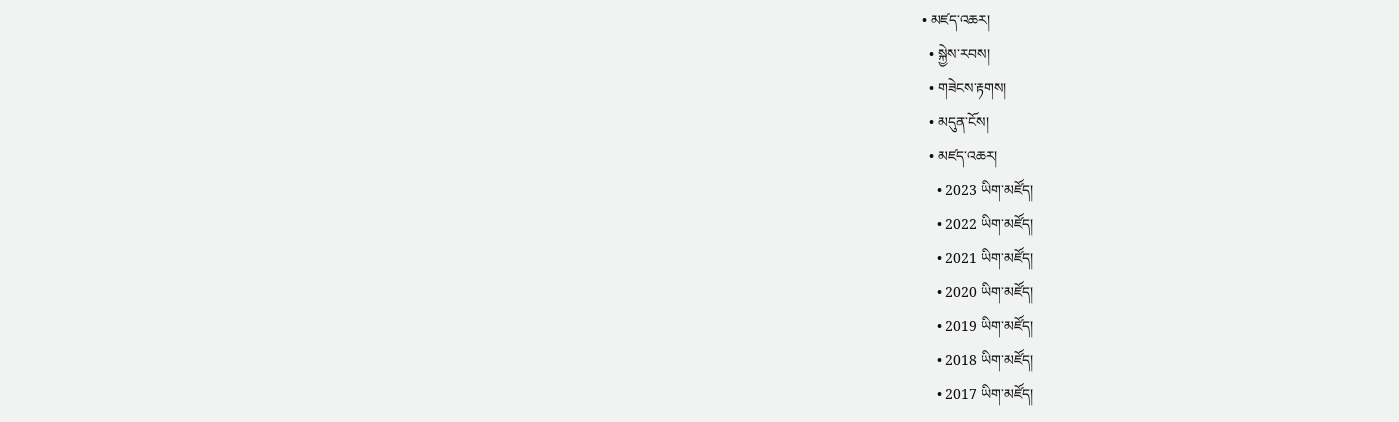• མཛད་འཆར།
  • སྐྱེས་རབས།
  • གཟེངས་རྟགས།
  • མདུན་ངོས།
  • མཛད་འཆར།
    • 2023 ཡིག་མཛོད།
    • 2022 ཡིག་མཛོད།
    • 2021 ཡིག་མཛོད།
    • 2020 ཡིག་མཛོད།
    • 2019 ཡིག་མཛོད།
    • 2018 ཡིག་མཛོད།
    • 2017 ཡིག་མཛོད།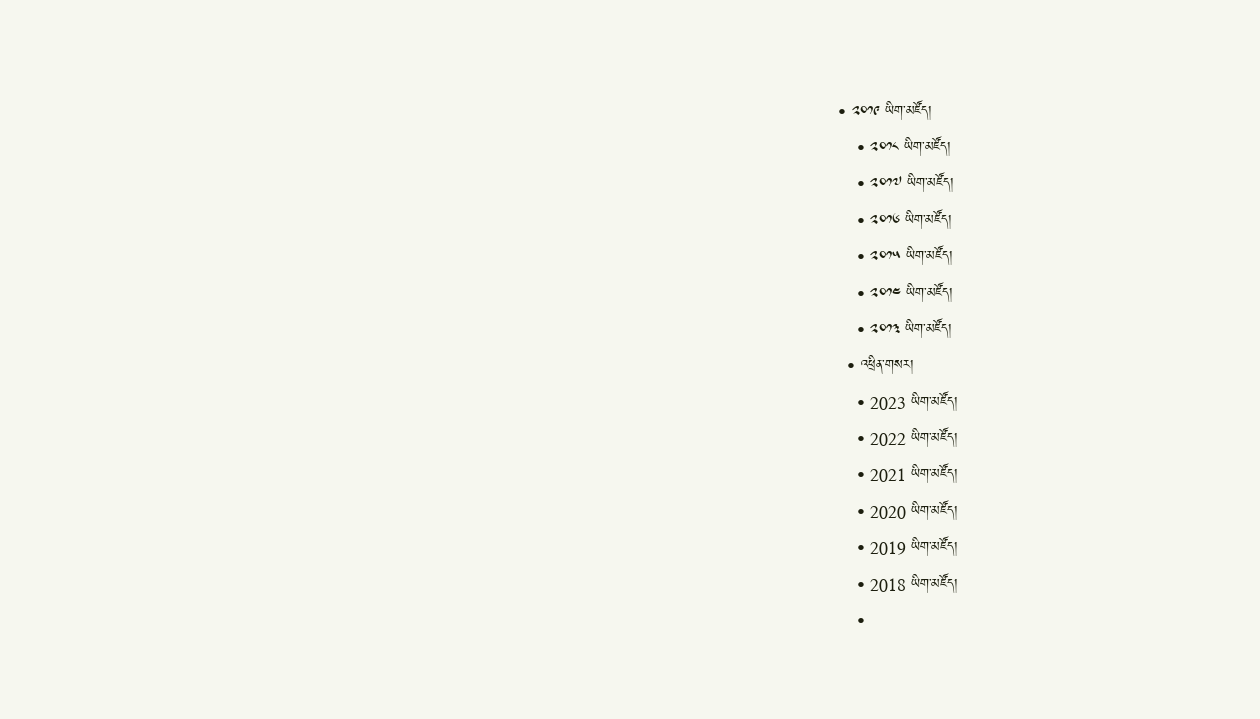• ༢༠༡༩ ཡིག་མཛོད།
    • ༢༠༡༨ ཡིག་མཛོད།
    • ༢༠༡༧ ཡིག་མཛོད།
    • ༢༠༡༦ ཡིག་མཛོད།
    • ༢༠༡༥ ཡིག་མཛོད།
    • ༢༠༡༤ ཡིག་མཛོད།
    • ༢༠༡༣ ཡིག་མཛོད།
  • འཕྲིན་གསར།
    • 2023 ཡིག་མཛོད།
    • 2022 ཡིག་མཛོད།
    • 2021 ཡིག་མཛོད།
    • 2020 ཡིག་མཛོད།
    • 2019 ཡིག་མཛོད།
    • 2018 ཡིག་མཛོད།
    •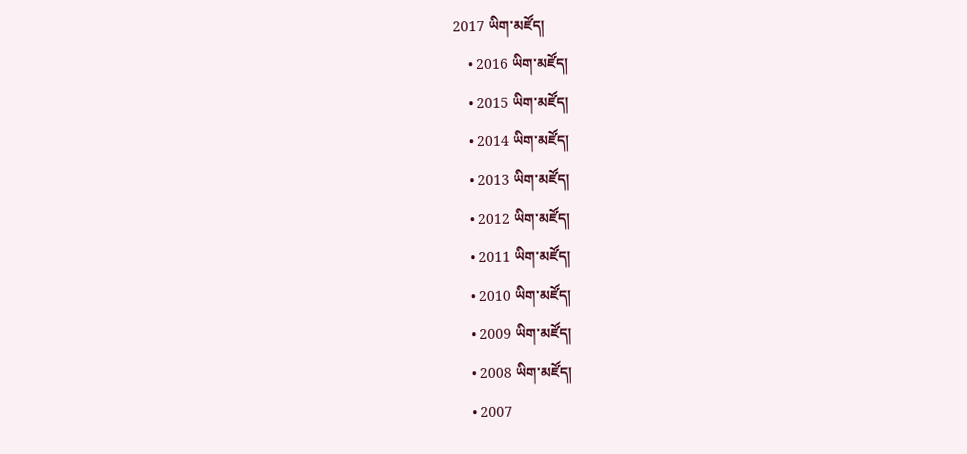2017 ཡིག་མཛོད།
    • 2016 ཡིག་མཛོད།
    • 2015 ཡིག་མཛོད།
    • 2014 ཡིག་མཛོད།
    • 2013 ཡིག་མཛོད།
    • 2012 ཡིག་མཛོད།
    • 2011 ཡིག་མཛོད།
    • 2010 ཡིག་མཛོད།
    • 2009 ཡིག་མཛོད།
    • 2008 ཡིག་མཛོད།
    • 2007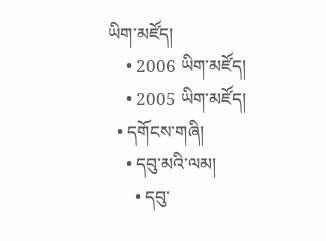ཡིག་མཛོད།
    • 2006 ཡིག་མཛོད།
    • 2005 ཡིག་མཛོད།
  • དགོངས་གཞི།
    • དབུ་མའི་ལམ།
      • དབུ་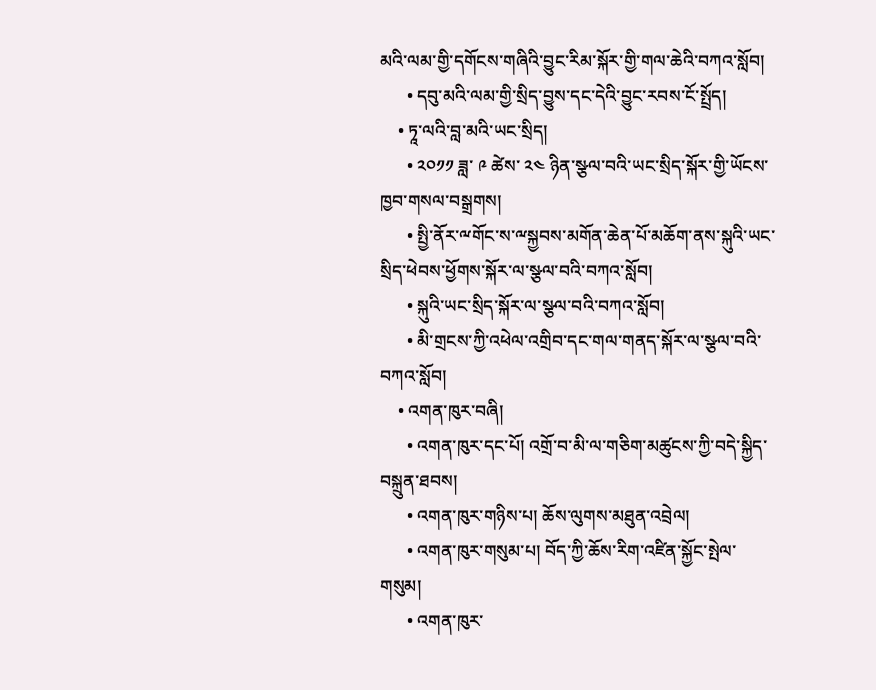མའི་ལམ་གྱི་དགོངས་གཞིའི་བྱུང་རིམ་སྐོར་གྱི་གལ་ཆེའི་བཀའ་སློབ།
      • དབུ་མའི་ལམ་གྱི་སྲིད་བྱུས་དང་དེའི་བྱུང་རབས་ངོ་སྤྲོད།
    • ཏཱ་ལའི་བླ་མའི་ཡང་སྲིད།
      • ༢༠༡༡ ཟླ་ ༩ ཚེས་ ༢༤ ཉིན་སྩལ་བའི་ཡང་སྲིད་སྐོར་གྱི་ཡོངས་ཁྱབ་གསལ་བསྒྲགས།
      • སྤྱི་ནོར་ྋགོང་ས་ྋསྐྱབས་མགོན་ཆེན་པོ་མཆོག་ནས་སྐུའི་ཡང་སྲིད་ཕེབས་ཕྱོགས་སྐོར་ལ་སྩལ་བའི་བཀའ་སློབ།
      • སྐུའི་ཡང་སྲིད་སྐོར་ལ་སྩལ་བའི་བཀའ་སློབ།
      • མི་གྲངས་ཀྱི་འཕེལ་འགྲིབ་དང་གལ་གནད་སྐོར་ལ་སྩལ་བའི་བཀའ་སློབ།
    • འགན་ཁུར་བཞི།
      • འགན་ཁུར་དང་པོ། འགྲོ་བ་མི་ལ་གཅིག་མཚུངས་ཀྱི་བདེ་སྐྱིད་བསྐྲུན་ཐབས།
      • འགན་ཁུར་གཉིས་པ། ཆོས་ལུགས་མཐུན་འབྲེལ།
      • འགན་ཁུར་གསུམ་པ། བོད་ཀྱི་ཆོས་རིག་འཛིན་སྐྱོང་སྤེལ་གསུམ།
      • འགན་ཁུར་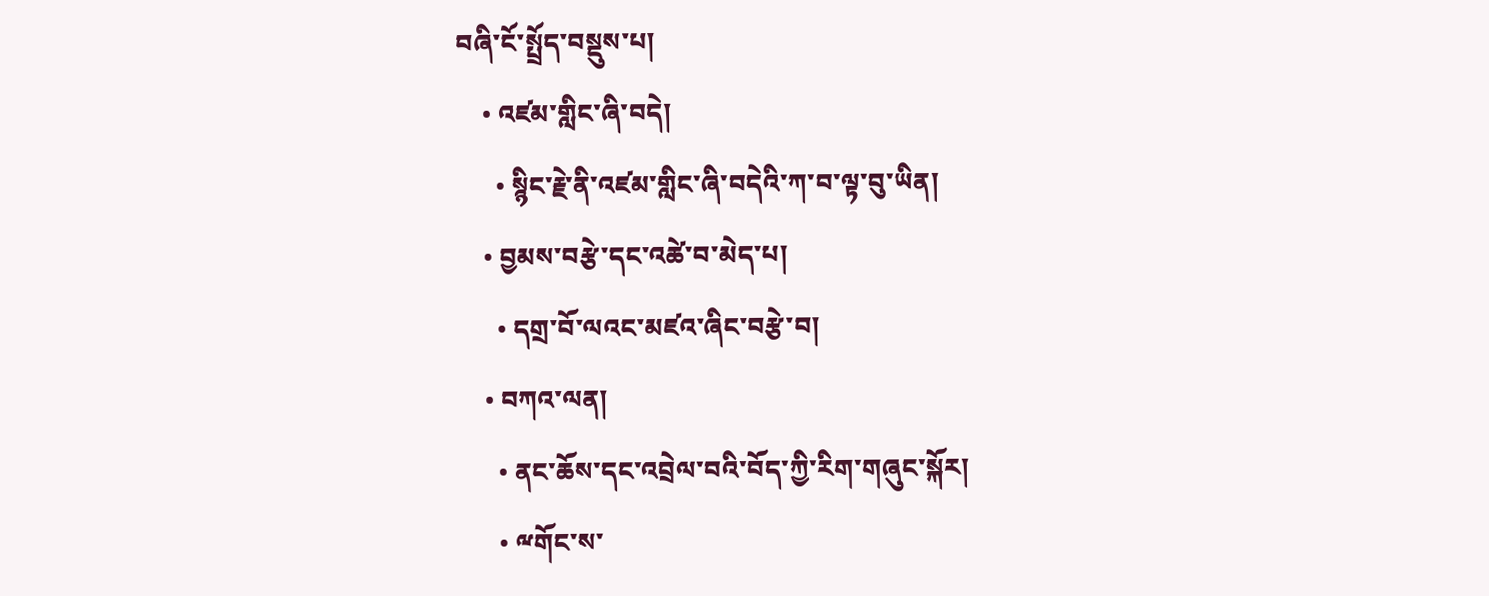བཞི་ངོ་སྤྲོད་བསྡུས་པ།
    • འཛམ་གླིང་ཞི་བདེ།
      • སྙིང་རྗེ་ནི་འཛམ་གླིང་ཞི་བདེའི་ཀ་བ་ལྟ་བུ་ཡིན།
    • བྱམས་བརྩེ་དང་འཚེ་བ་མེད་པ།
      • དགྲ་བོ་ལའང་མཛའ་ཞིང་བརྩེ་བ།
    • བཀའ་ལན།
      • ནང་ཆོས་དང་འབྲེལ་བའི་བོད་ཀྱི་རིག་གཞུང་སྐོར།
      • ྋགོང་ས་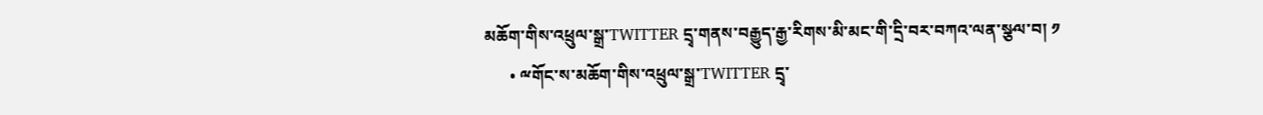མཆོག་གིས་འཕྲུལ་སྒྲ་TWITTER དྲྭ་གནས་བརྒྱུད་རྒྱ་རིགས་མི་མང་གི་དྲི་བར་བཀའ་ལན་སྩལ་བ། ༡
      • ྋགོང་ས་མཆོག་གིས་འཕྲུལ་སྒྲ་TWITTER དྲྭ་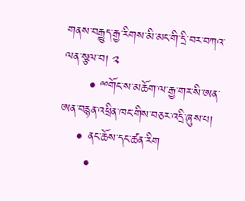གནས་བརྒྱུད་རྒྱ་རིགས་མི་མང་གི་དྲི་བར་བཀའ་ལན་སྩལ་བ། ༢
      • ྋགོང་ས་མཆོག་ལ་རྒྱ་གར་སི་ཨན་ཨན་བརྙན་འཕྲིན་ཁང་གིས་བཅར་འདྲི་ཞུས་པ།
    • ནང་ཆོས་དང་ཚན་རིག
      •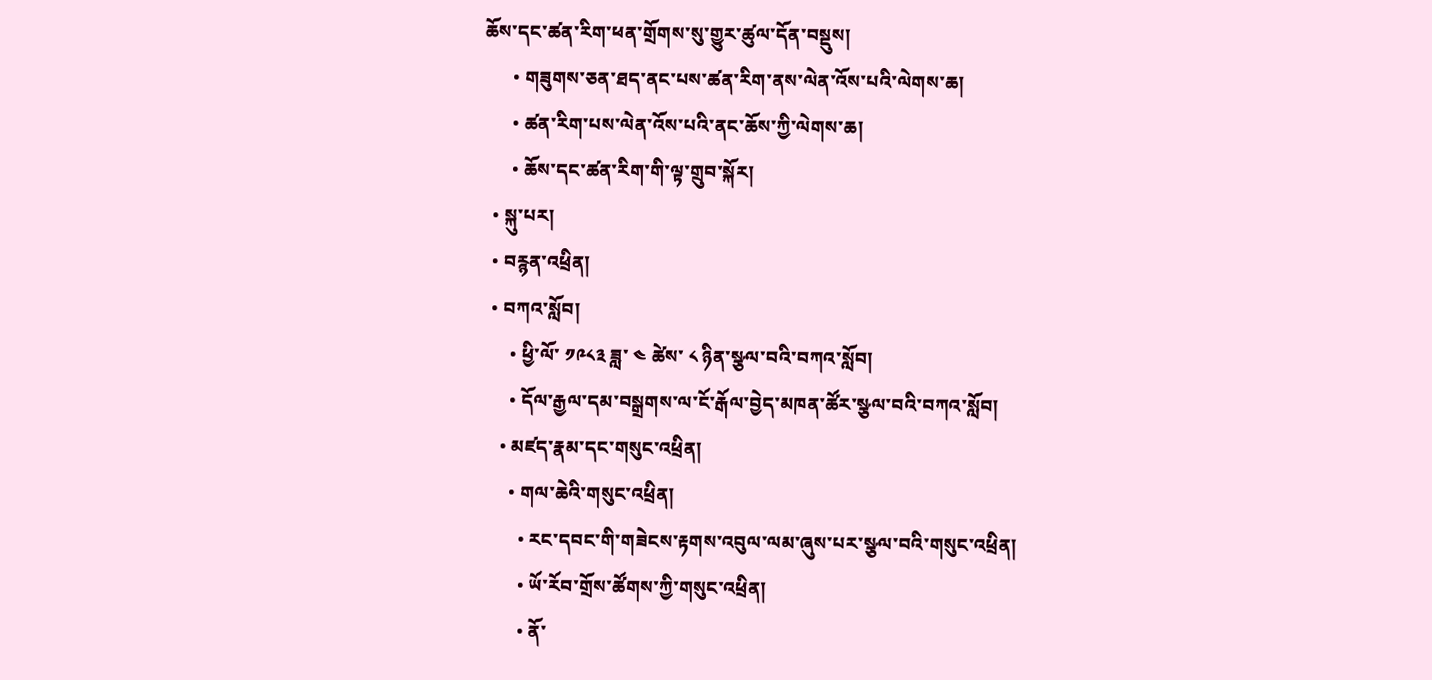ཆོས་དང་ཚན་རིག་ཕན་གྲོགས་སུ་གྱུར་ཚུལ་དོན་བསྡུས།
      • གཟུགས་ཅན་ཐད་ནང་པས་ཚན་རིག་ནས་ལེན་འོས་པའི་ལེགས་ཆ།
      • ཚན་རིག་པས་ལེན་འོས་པའི་ནང་ཆོས་ཀྱི་ལེགས་ཆ།
      • ཆོས་དང་ཚན་རིག་གི་ལྟ་གྲུབ་སྐོར།
  • སྐུ་པར།
  • བརྙན་འཕྲིན།
  • བཀའ་སློབ།
      • ཕྱི་ལོ་ ༡༩༨༣ ཟླ་ ༤ ཚེས་ ༨ ཉིན་སྩལ་བའི་བཀའ་སློབ།
      • དོལ་རྒྱལ་དམ་བསྒྲགས་ལ་ངོ་རྒོལ་བྱེད་མཁན་ཚོར་སྩལ་བའི་བཀའ་སློབ།
    • མཛད་རྣམ་དང་གསུང་འཕྲིན།
      • གལ་ཆེའི་གསུང་འཕྲིན།
        • རང་དབང་གི་གཟེངས་རྟགས་འབུལ་ལམ་ཞུས་པར་སྩལ་བའི་གསུང་འཕྲིན།
        • ཡོ་རོབ་གྲོས་ཚོགས་ཀྱི་གསུང་འཕྲིན།
        • ནོ་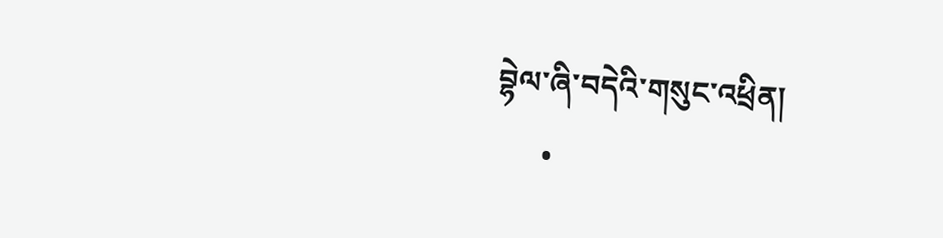བྷེལ་ཞི་བདེའི་གསུང་འཕྲིན།
      •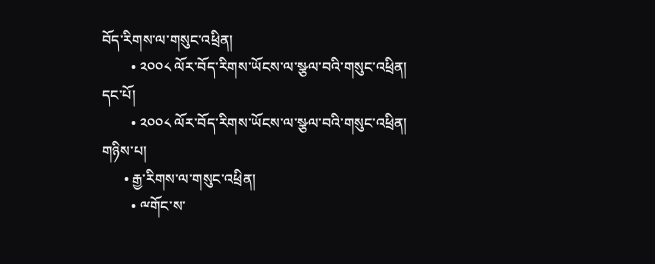བོད་རིགས་ལ་གསུང་འཕྲིན།
        • ༢༠༠༨ ལོར་བོད་རིགས་ཡོངས་ལ་སྩལ་བའི་གསུང་འཕྲིན། དང་པོ།
        • ༢༠༠༨ ལོར་བོད་རིགས་ཡོངས་ལ་སྩལ་བའི་གསུང་འཕྲིན། གཉིས་པ།
      • རྒྱ་རིགས་ལ་གསུང་འཕྲིན།
        • ྋགོང་ས་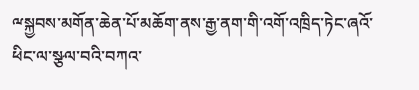ྋསྐྱབས་མགོན་ཆེན་པོ་མཆོག་ནས་རྒྱ་ནག་གི་འགོ་འཁྲིད་ཏེང་ཞའོ་ཕིང་ལ་སྩལ་བའི་བཀའ་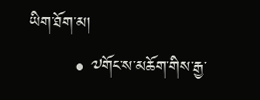ཡིག་ཐོག་མ།
        • ༧གོང་ས་མཆོག་གིས་རྒྱ་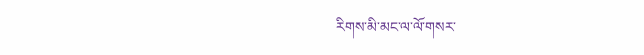རིགས་མི་མང་ལ་ལོ་གསར་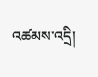འཚམས་འདྲི།